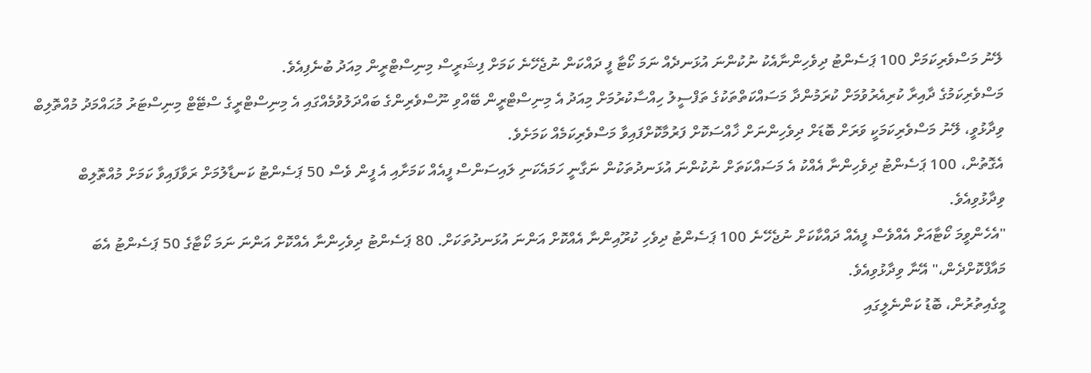ލޭނު މަސްވެރިކަމަށް 100 ޕަސެންޓު ދިވެހިންނާއެކު ނުކުންނަ އުޅަނދެއް ނަމަ ކޯޓާ ފީ ދައްކަން ނުޖެހޭނެ ކަމަށް ފިޝަރީސް މިނިސްޓްރީން މިއަދު ބުނެފިއެވެ.
މަސްވެރިކަމުގެ ދާއިރާ ކުރިއެރުވުމަށް ކުރަމުންދާ މަސައްކަތްތަކުގެ ތަފްސީލު ހިއްސާކުރުމަށް މިއަދު އެ މިނިސްޓްރީން ބޭއްވި ނޫސްވެރިންގެ ބައްދަލުވުމެއްގައި އެ މިނިސްޓްރީގެ ސްޓޭޓް މިނިސްޓަރު މުޙައްމަދު މުއްތޮލިބް ވިދާޅުވީ، ލޭނު މަސްވެރިކަމަކީ ވަރަށް ބޮޑަށް ދިވެހިންނަށް ޚާއްސަކޮށް ފަރުމާކޮށްފައިވާ މަސްވެރިކަމެއް ކަމަށެވެ.
އެގޮތުން، 100 ޕަސެންޓު ދިވެހިންނާ އެއްކު އެ މަސައްކަތަށް ނުކުންނަ އުޅަނދުތަކުން ނަގާނީ ހަމައެކަނި ލައިސަންސް ފީއެއް ކަމަށާއި އެ ފީން ވެސް 50 ޕަސެންޓު ކަނޑާލުމަށް ރަވާފައިވާ ކަމަށް މުއްތޮލިބް ވިދާޅުވިއެވެ.
"އެހެންވީމަ ކޯޓާއަށް އެއްވެސް ފީއެއް ދައްކާކަށް ނުޖެހޭނެ 100 ޕަސެންޓު ދިވެހި ކުރޫއިންނާ އެއްކޮށް އަންނަ އުޅަނދުތަކަށް. 80 ޕަސެންޓު ދިވެހިންނާ އެއްކޮށް އަންނަ ނަމަ ކޯޓާގެ 50 ޕަސެންޓު އެބަ މައާފްކޮށްދެން،" އޭނާ ވިދާޅުވިއެވެ.
މީގެއިތުރުން، ބޮޑު ކަންނެލީގައި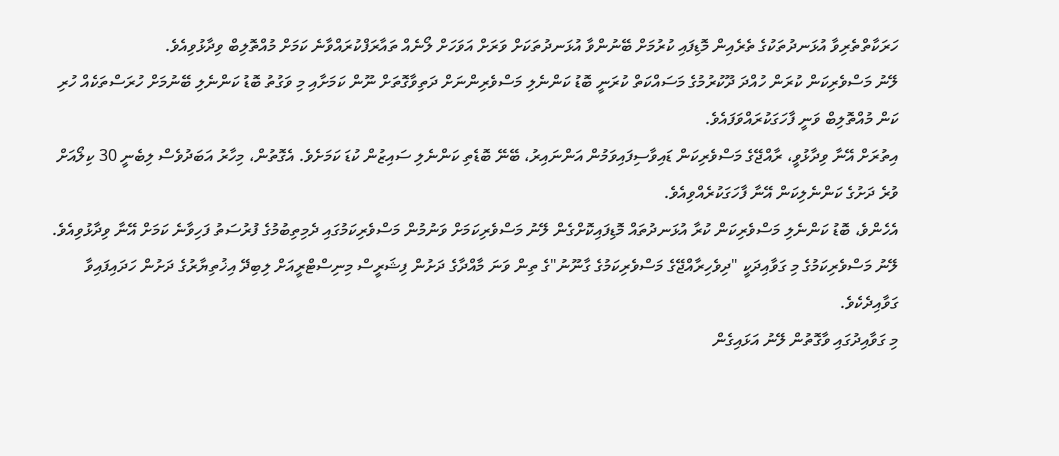ހަރަކާތްތެރިވާ އުޅަނދުތަކުގެ ތެރެއިން މޮޑިފައި ކުރުމަށް ބޭނުންވާ އުޅަނދުތަކަށް ވަރަށް އަވަހަށް ލޯނެއް ތައާރަފްކުރައްވާނެ ކަމަށް މުއްތޮލިބް ވިދާޅުވިއެވެ.
ލޭނު މަސްވެރިކަން ކުރަން ހުއްދަ ދޫކުރުމުގެ މަސައްކަތް ކުރަނީ ބޮޑު ކަންނެލި މަސްވެރިންނަށް ދަތިވާގޮތަށް ނޫން ކަމަށާއި މި ވަގުތު ބޮޑު ކަންނެލި ބޭނުމަށް ހުރަސްތަކެއް ހުރި ކަން މުއްތޮލިބް ވަނީ ފާހަގަކުރައްވަފައެވެ.
އިތުރަށް އޭނާ ވިދާޅުވީ، ރާއްޖޭގެ މަސްވެރިކަން ޑައިވާސިފައިވަމުން އަންނައިރު، ބޭނޭ ބޮޑެތި ކަންނެލި ސައިޒުން ކުޑަ ކަމަށެވެ. އެގޮތުން، މިހާރު އަބަދުވެސް ލިބެނީ 30 ކިލޯއަށް ވުރެ ދަށުގެ ކަންނެލިކަން އޭނާ ފާހަގަކުރެއްވިއެވެ.
އެހެންވެ، ބޮޑު ކަންނެލި މަސްވެރިކަން ކުރާ އުޅަނދުތައް މޮޑިފައިކޮށްގެން ލޭނު މަސްވެރިކަމަށް ވަނުމުން މަސްވެރިކަމުގައި ދެމިތިބުމުގެ ފުރުސަތު ފަހިވާނެ ކަމަށް އޭނާ ވިދާޅުވިއެވެ.
ލޭނު މަސްވެރިކަމުގެ މި ގަވާއިދަކީ "ދިވެހިރާއްޖޭގެ މަސްވެރިކަމުގެ ގާނޫނު"ގެ ތިން ވަނަ މާއްދާގެ ދަށުން ފިޝަރީސް މިނިސްޓްރީއަށް ލިބިދޭ އިޚުތިޔާރުގެ ދަށުން ހަދައިފައިވާ ގަވާއިދެކެވެ.
މި ގަވާއިދުގައި ވާގޮތުން ލޭނު އަޅައިގެން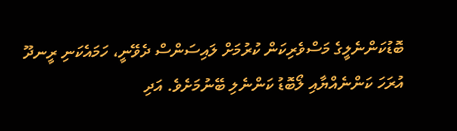ބޮޑުކަންނެލީގެ މަސްވެރިކަން ކުރުމަށް ލައިސަންސް ދެވޭނީ، ހަމައެކަނި ރީނދޫ އުރަހަ ކަންނެއްޔާއި ލޯބޮޑު ކަންނެލި ބޭނުމަށެވެ. އަދި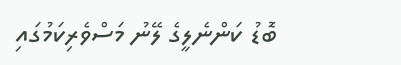ބޮޑު ކަންނެލީގެ ލޭނު މަސްވެރިކަމުގައި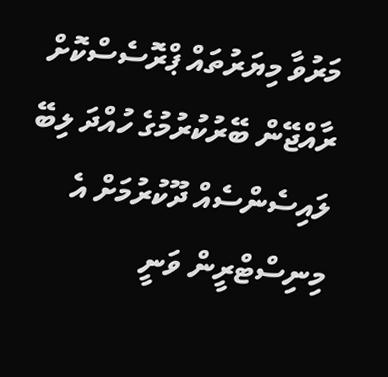މަރުވާ މިޔަރުތައް ޕްރޮސެސްކޮށް ރާއްޖޭން ބޭރުކުރުމުގެ ހުއްދަ ލިބޭ ލައިސެންސެއް ދޫކުރުމަށް އެ މިނިސްޓްރީން ވަނީ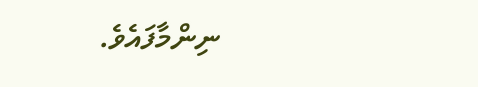ނިންމާފައެވެ.